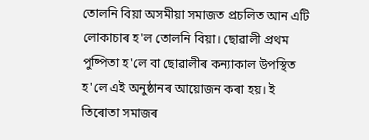তোলনি বিয়া অসমীয়া সমাজত প্রচলিত আন এটি লোকাচাৰ হ'ল তোলনি বিয়া। ছোৱালী প্রথম পুষ্পিতা হ'লে বা ছোৱালীৰ কন্যাকাল উপস্থিত হ'লে এই অনুষ্ঠানৰ আয়োজন কৰা হয়। ই তিৰোতা সমাজৰ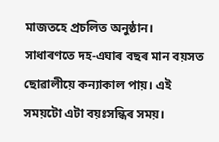মাজতহে প্রচলিত অনুষ্ঠান। সাধাৰণতে দহ-এঘাৰ বছৰ মান বয়সত ছোৱালীয়ে কন্যাকাল পায়। এই সময়টো এটা বয়ঃসন্ধিৰ সময়।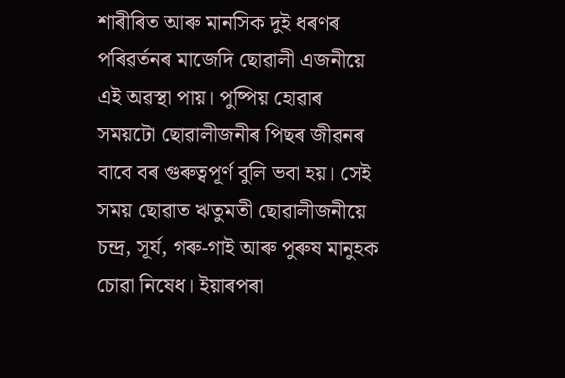শাৰীৰিত আৰু মানসিক দুই ধৰণৰ পৰিৱৰ্তনৰ মাজেদি ছোৱালী এজনীয়ে এই অৱস্থা পায়। পুষ্পিয় হোৱাৰ সময়টো ছোৱালীজনীৰ পিছৰ জীৱনৰ বাবে বৰ গুৰুত্বপূৰ্ণ বুলি ভবা হয়। সেই সময় ছোৱাত ঋতুমতী ছোৱালীজনীয়ে চন্দ্ৰ, সূর্য, গৰু-গাই আৰু পুৰুষ মানুহক চোৱা নিষেধ। ইয়াৰপৰা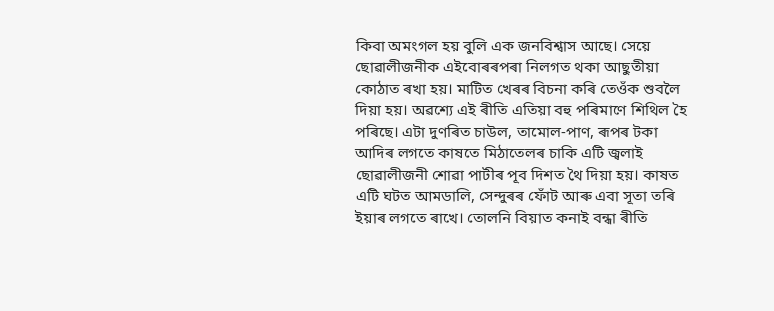কিবা অমংগল হয় বুলি এক জনবিশ্বাস আছে। সেয়ে ছোৱালীজনীক এইবোৰৰপৰা নিলগত থকা আছুতীয়া কোঠাত ৰখা হয়। মাটিত খেৰৰ বিচনা কৰি তেওঁক শুবলৈ দিয়া হয়। অৱশ্যে এই ৰীতি এতিয়া বহু পৰিমাণে শিথিল হৈ পৰিছে। এটা দুণৰিত চাউল, তামোল-পাণ, ৰূপৰ টকা আদিৰ লগতে কাষতে মিঠাতেলৰ চাকি এটি জ্বলাই ছোৱালীজনী শোৱা পাটীৰ পূব দিশত থৈ দিয়া হয়। কাষত এটি ঘটত আমডালি, সেন্দুৰৰ ফোঁট আৰু এবা সূতা তৰি ইয়াৰ লগতে ৰাখে। তোলনি বিয়াত কনাই বন্ধা ৰীতি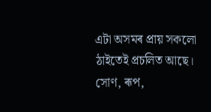এটা অসমৰ প্রায় সকলো ঠাইতেই প্রচলিত আছে। সোণ, ৰূপ,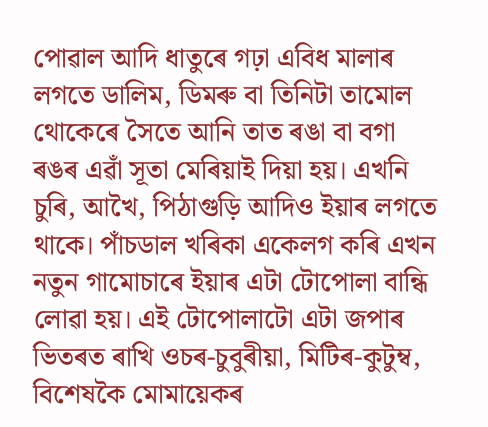পোৱাল আদি ধাতুৰে গঢ়া এবিধ মালাৰ লগতে ডালিম, ডিমৰু বা তিনিটা তামোল থোকেৰে সৈতে আনি তাত ৰঙা বা বগা ৰঙৰ এৱাঁ সূতা মেৰিয়াই দিয়া হয়। এখনি চুৰি, আখৈ, পিঠাগুড়ি আদিও ইয়াৰ লগতে থাকে। পাঁচডাল খৰিকা একেলগ কৰি এখন নতুন গামোচাৰে ইয়াৰ এটা টোপোলা বান্ধি লোৱা হয়। এই টোপোলাটো এটা জপাৰ ভিতৰত ৰাখি ওচৰ-চুবুৰীয়া, মিটিৰ-কুটুম্ব, বিশেষকৈ মোমায়েকৰ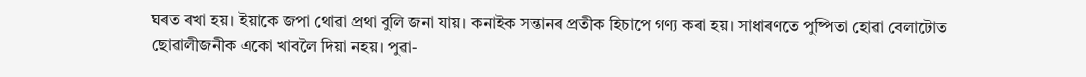ঘৰত ৰখা হয়। ইয়াকে জপা থোৱা প্রথা বুলি জনা যায়। কনাইক সন্তানৰ প্ৰতীক হিচাপে গণ্য কৰা হয়। সাধাৰণতে পুষ্পিতা হোৱা বেলাটোত ছোৱালীজনীক একো খাবলৈ দিয়া নহয়। পুৱা-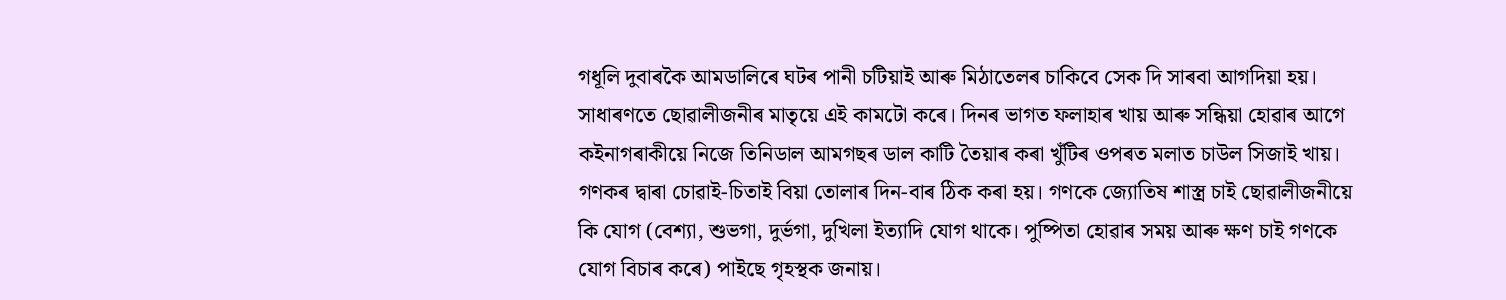গধূলি দুবাৰকৈ আমডালিৰে ঘটৰ পানী চটিয়াই আৰু মিঠাতেলৰ চাকিবে সেক দি সাৰবা আগদিয়া হয়। সাধাৰণতে ছোৱালীজনীৰ মাতৃয়ে এই কামটো কৰে। দিনৰ ভাগত ফলাহাৰ খায় আৰু সন্ধিয়া হোৱাৰ আগে কইনাগৰাকীয়ে নিজে তিনিডাল আমগছৰ ডাল কাটি তৈয়াৰ কৰা খুঁটিৰ ওপৰত মলাত চাউল সিজাই খায়। গণকৰ দ্বাৰা চোৱাই-চিতাই বিয়া তোলাৰ দিন-বাৰ ঠিক কৰা হয়। গণকে জ্যোতিষ শাস্ত্ৰ চাই ছোৱালীজনীয়ে কি যোগ (বেশ্যা, শুভগা, দুৰ্ভগা, দুখিলা ইত্যাদি যোগ থাকে। পুষ্পিতা হোৱাৰ সময় আৰু ক্ষণ চাই গণকে যোগ বিচাৰ কৰে) পাইছে গৃহস্থক জনায়।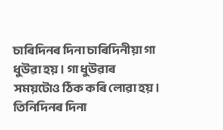চাৰিদিনৰ দিনা চাৰিদিনীয়া গা ধুউৱা হয়। গা ধুউৱাৰ সময়টোও ঠিক কৰি লোৱা হয়। তিনিদিনৰ দিনা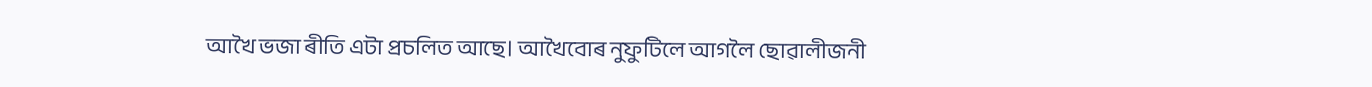আখৈ ভজা ৰীতি এটা প্রচলিত আছে। আখৈবোৰ নুফুটিলে আগলৈ ছোৱালীজনী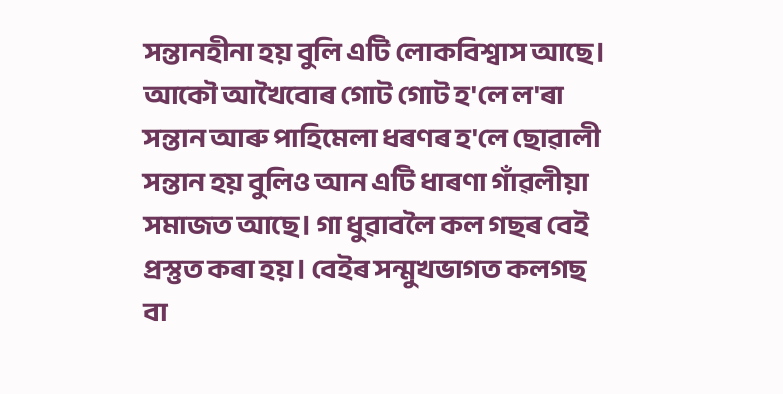সন্তানহীনা হয় বুলি এটি লোকবিশ্বাস আছে। আকৌ আখৈবোৰ গোট গোট হ'লে ল'ৰা সন্তান আৰু পাহিমেলা ধৰণৰ হ'লে ছোৱালী সন্তান হয় বুলিও আন এটি ধাৰণা গাঁৱলীয়া সমাজত আছে। গা ধুৱাবলৈ কল গছৰ বেই প্ৰস্তুত কৰা হয়। বেইৰ সন্মুখভাগত কলগছ বা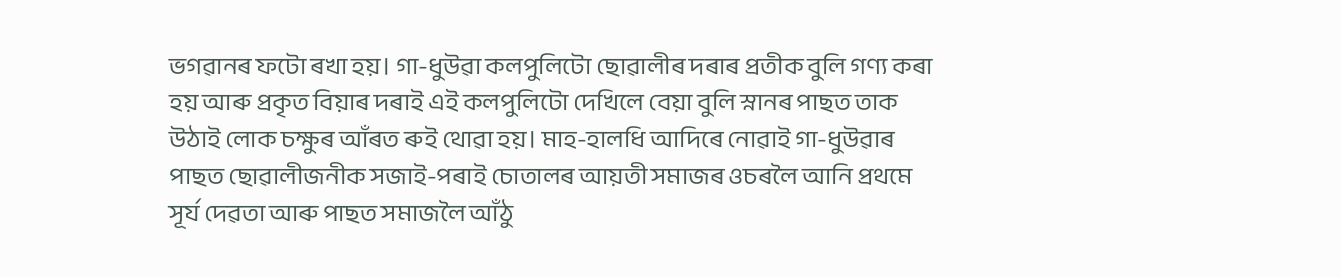ভগৱানৰ ফটো ৰখা হয়। গা-ধুউৱা কলপুলিটো ছোৱালীৰ দৰাৰ প্ৰতীক বুলি গণ্য কৰা হয় আৰু প্ৰকৃত বিয়াৰ দৰাই এই কলপুলিটো দেখিলে বেয়া বুলি স্নানৰ পাছত তাক উঠাই লোক চক্ষুৰ আঁৰত ৰুই থোৱা হয়। মাহ-হালধি আদিৰে নোৱাই গা-ধুউৱাৰ পাছত ছোৱালীজনীক সজাই-পৰাই চোতালৰ আয়তী সমাজৰ ওচৰলৈ আনি প্রথমে সূৰ্য দেৱতা আৰু পাছত সমাজলৈ আঁঠু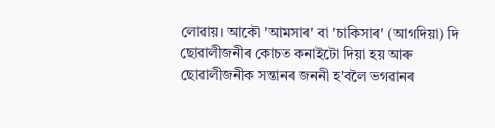লোৱায়। আকৌ 'আমসাৰ' বা 'চাকিসাৰ' (আগদিয়া) দি ছোৱালীজনীৰ কোচত কনাইটো দিয়া হয় আৰু ছোৱালীজনীক সন্তানৰ জননী হ'বলৈ ভগৱানৰ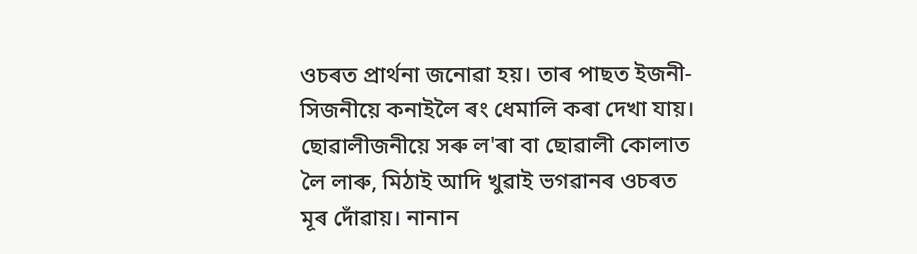ওচৰত প্ৰাৰ্থনা জনোৱা হয়। তাৰ পাছত ইজনী-সিজনীয়ে কনাইলৈ ৰং ধেমালি কৰা দেখা যায়। ছোৱালীজনীয়ে সৰু ল'ৰা বা ছোৱালী কোলাত লৈ লাৰু, মিঠাই আদি খুৱাই ভগৱানৰ ওচৰত মূৰ দোঁৱায়। নানান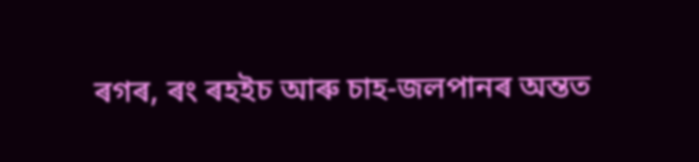ৰগৰ, ৰং ৰহইচ আৰু চাহ-জলপানৰ অন্তত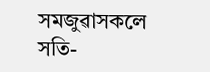সমজুৱাসকলে সতি-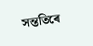সন্ততিৰে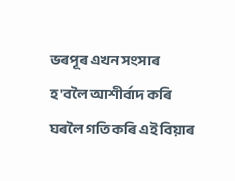ভৰপূৰ এখন সংসাৰ হ'বলৈ আশীৰ্বাদ কৰি ঘৰলৈ গতি কৰি এই বিয়াৰ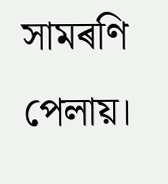সামৰণি পেলায়।